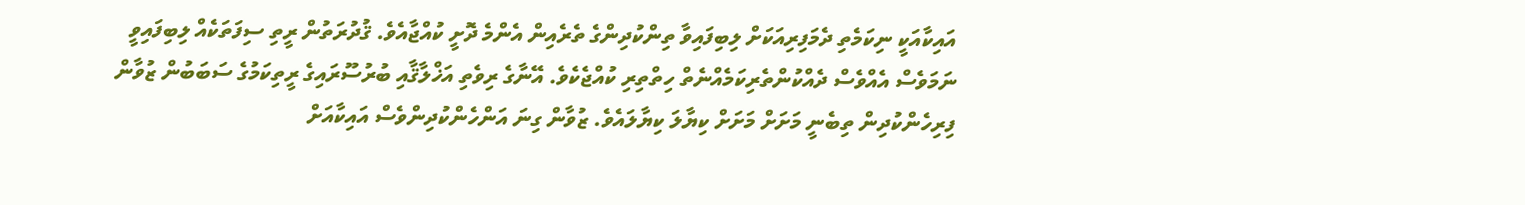އައިކާއަކީ ނިކަމެތި ދެމަފިރިއަކަށް ލިބިފައިވާ ތިންކުދިންގެ ތެރެއިން އެންމެ ދޮށީ ކުއްޖާއެވެ. ޤުދުރަތުން ރީތި ސިފަތަކެއް ލިބިފައިވީ ނަމަވެސް އެއްވެސް ދެއްކުންތެރިކަމެއްނެތް ހިތްތިރި ކުއްޖެކެވެ. އޭނާގެ ރިވެތި އަޚްލާޤާއި ބުރުސޫރައިގެ ރީތިކަމުގެ ސަބަބުން ޒުވާން ފިރިހެންކުދިން ތިބެނީ މަށަށް މަށަށް ކިޔާލަ ކިޔާލައެވެ. ޒުވާން ގިނަ އަންހެންކުދިންވެސް އައިކާއަށް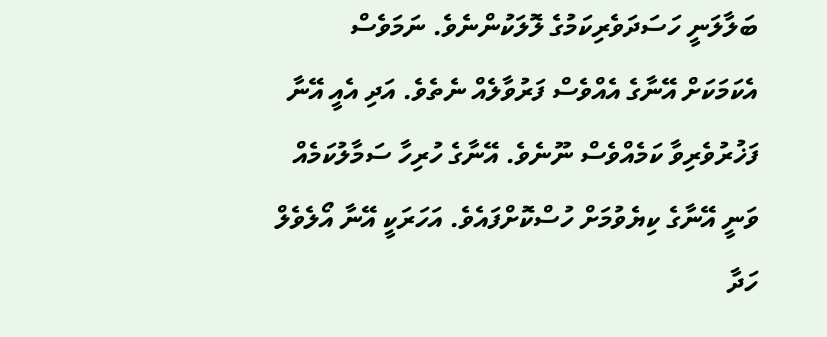ބަލާލަނީ ހަސަދަވެރިކަމުގެ ލޮލަކުންނެވެ. ނަމަވެސް އެކަމަކަށް އޭނާގެ އެއްވެސް ފަރުވާލެއް ނެތެވެ. އަދި އެއީ އޭނާ ފަޚުރުވެރިވާ ކަމެއްވެސް ނޫނެވެ. އޭނާގެ ހުރިހާ ސަމާލުކަމެއް ވަނީ އޭނާގެ ކިޔެވުމަށް ހުސްކޮށްފައެވެ. އަހަރަކީ އޭނާ އޯލެވެލް ހަދާ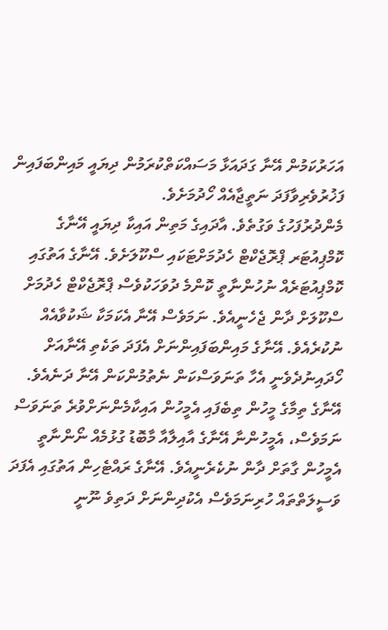އަހަރުކަމުން އޭނާ ގަދައަޅާ މަސައްކަތްކުރަމުން ދިޔައީ މައިންބަފައިން ފަޚުރުވެރިވާފަދަ ނަތީޖާއެއް ހޯދުމަށެވެ.
މެންދުރުފަހުގެ ވަގުތެވެ. އާދައިގެ މަތިން އައިކާ ދިޔައީ އޭނާގެ ކޮމްޕިއުޓަރ ޕްރޮޖެކްޓް ހެދުމަށްޓަކައި ސްކޫލަށެވެ. އޭނާގެ އަތުގައި ކޮމްޕިއުޓަރެއް ނުހުންނާތީ ކޮންމެ ދުވަހަކުވެސް ޕްރޮޖެކްޓް ހެދުމަށް ސްކޫލަށް ދާން ޖެހެނީއެވެ. ނަމަވެސް އޭނާ އެކަމަކާ ޝަކުވާއެއް ނުކުރެއެވެ. އޭނާގެ މައިންބަފައިންނަށް އެފަދަ ތަކެތި އޭނާއަށް ހޯދައިނުދެވެނީ އެހާ ތަނަވަސްކަން ނެތުމުންކަން އޭނާ ދަނެއެވެ. އޭނާގެ ތިމާގެ މީހުން ތިބެފައި އެމީހުން އައިކާމެންނަށްވުރެ ތަނަވަސް ނަމަވެސް، އެމީހުންނާ އޭނާގެ އާއިލާއާ މާބޮޑު ގުޅުމެއް ނޯންނާތީ އެމީހުން ގާތަށް ދާން ނުކެރެނީއެވެ. އޭނާގެ ރައްޓެހިން އަތުގައި އެފަދަ ވަސީލަތްތައް ހުރިނަމަވެސް އެކުދިންނަށް ދަތިވެ ނޫނީ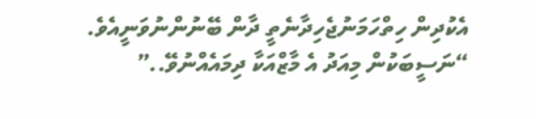އެކުދިން ހިތްހަމަނުޖެހިދާނެތީ ދާން ބޭނުންނުވަނީއެވެ.
“ނަސީބަކުން މިއަދު އެ މާޒްއަކާ ދިމައެއްނުވޭ..”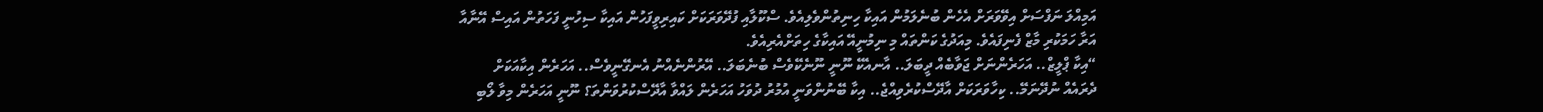އަމިއްލަ ނަފްސަށް އިވޭވަރަށް އެހެން ބުނެލަމުން އައިކާ ހިނިތުންވެލިއެވެ. ސްކޫލާއި ފުދޭވަރަކަށް ކައިރިވީފަހުން އައިކާ ސިހުނީ ފަހަތުން އައިސް އޭނާއާ އަރާ ހަމަކުރި މާޒް ފެނިފައެވެ. މިއަދުގެ ކަންތައް މި ނިމުނީއޭ އައިކާގެ ހިތަށްއެރިއެވެ.
“އިކާ ޕްލީޒް.. އަހަރެންނަށް ޖަވާބެއް ދީބަލަ.. އާނއެކޭ ނޫނީ ނޫނެކޭވެސް ބުނެބަލަ.. އޭރުންނެއްނު އެނގޭނީވެސް.. އަހަރެން އިކާއަކަށް ދެރައެއް ނުދޭނަމޭ.. ކިހާވަރަކަށް އާދޭސްކުރެވިއްޖެ.. އިކާ ބޭނުންވަނީ އުމުރު ދުވަހު އަހަރެން ލައްވާ އާދޭސްކުރުވަންތަ؟ ނޫނީ އަހަރެން މިވާ ލޯބި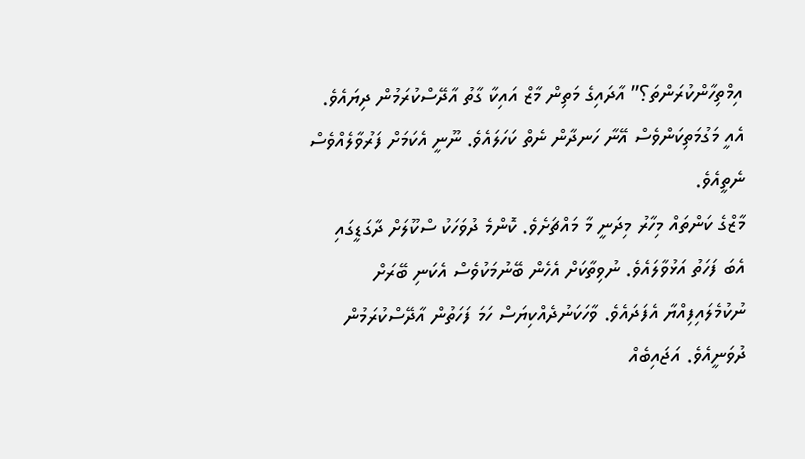އިމްތިހާންކުރަންތަ؟” އާދައިގެ މަތިން މާޒް އައިކާ ގާތު އާދޭސްކުރަމުން ދިޔައެވެ. އެއީ މަގުމަތިކަންވެސް އޭނާ ހަނދާން ނެތް ކަހަލައެވެ. ނޫނީ އެކަމަށް ފަރުވާލެއްވެސް ނެތީއެވެ.
މާޒްގެ ކަންތައް މިހާރު މިދަނީ މާ މައްޗަށެވެ. ކޮންމެ ދުވަހަކު ސްކޫލަށް ދާގަޑީގައި އެބަ ފަހަތު އަޅުވާލައެވެ. ނުވިތާކަށް އެހެން ބޭނުމަކުވެސް އެކަނި ބޭރަށް ނުކުމެލައިފިއްޔާ އެފަދައެވެ. ވާހަކަނުދެއްކިޔަސް ހަމަ ފަހަތުން އާދޭސްކުރަމުން ދުވަނީއެވެ. އަޖައިބެއް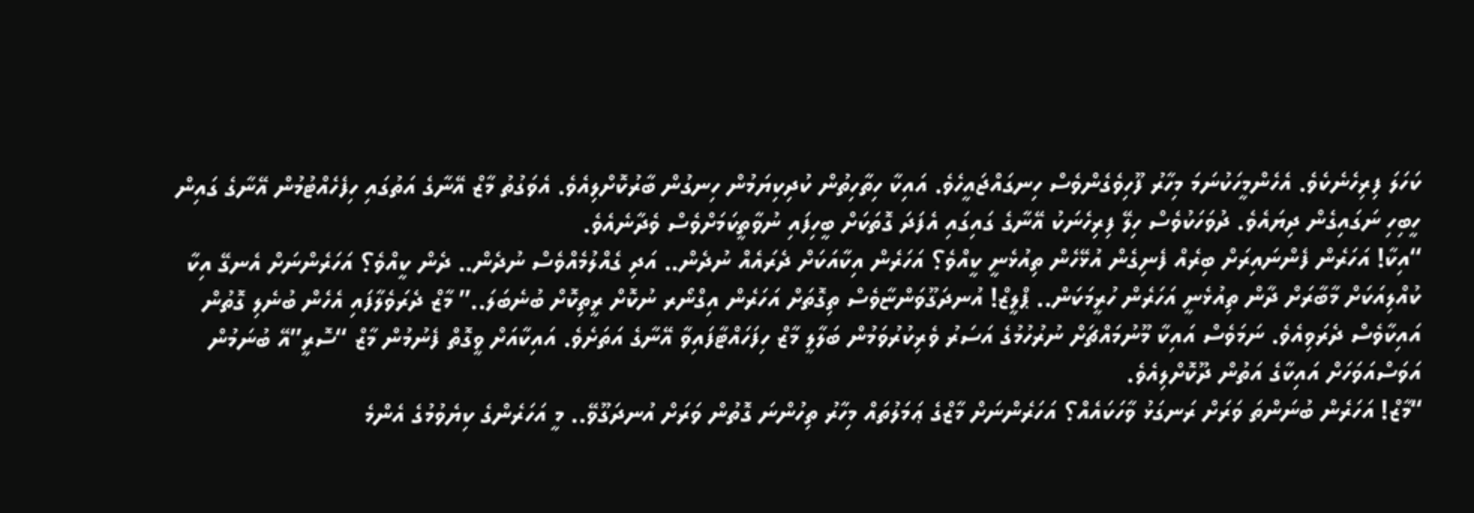ކަހަލަ ފިރިހެނެކެވެ. އެހެންމީހަކުނަމަ މިހާރު ފޫހިވެގެންވެސް ހިނގައްޖައީހެވެ. އައިކާ ހިތާހިތުން ކުދިކިޔަމުން ހިނގުން ބާރުކޮށްލިއެވެ. އެވަގުތު މާޒް އޭނާގެ އަތުގައި ހިފެހެއްޓުމުން އޭނާގެ ގައިން ހީބިހި ނަގައިގެން ދިޔައެވެ. ދުވަހަކުވެސް ހިލޭ ފިރިހެނަކު އޭނާގެ ގައިގައި އެފަދަ ގޮތަކަށް ބީހިފައި ނުވާތީކަމަށްވެސް ވެދާނެއެވެ.
“އިކާ! އަހަރެން ފެންނައިރަށް ބިރެއް ފެނިގެން އުޅޭހެން ތިއުޅެނީ ކީއްވެ؟ އަހަރެން އިކާއަކަށް ދެރައެއް ނުދެން.. އަދި ގެއްލުމެއްވެސް ނުދެން.. ދެން ކީއްވެ؟ އަހަރެންނަށް އެނގޭ އިކާ ކުއްލިއަކަށް މާބާރަށް ދާން ތިއުޅެނީ އަހަރެން ހުރީމަކަން.. ޕްލީޒް! އުނދަގޫވަންޏާވެސް ތިގޮތަށް އަހަރެން އިގްނޯރ ނުކޮށް ރީތިކޮށް ބުނެބަލަ..” މާޒް ދެރަވެލާފައި އެހެން ބުނެލި ގޮތުން އައިކާވެސް ދެރަވިއެވެ. ނަމަވެސް އައިކާ މޫނުމައްޗަށް ނުރުހުމުގެ އަސަރު ވެރިކުރުވަމުން ބަލާލީ މާޒް ހިފަހައްޓާފައިވާ އޭނާގެ އަތަށެވެ. އައިކާއަށް ވީގޮތް ފެނުމުން މާޒް “ސޮރީ”އޭ ބުނަމުން އަވަސްއަވަހަށް އައިކާގެ އަތުން ދޫކޮށްލިއެވެ.
“މާޒް! އަހަރެން ބުނަންތަ ވަރަށް ރަނގަޅު ވާހަކައެއް؟ އަހަރެންނަށް މާޒްގެ ޢަމަލުތައް މިހާރު ތިހުންނަ ގޮތުން ވަރަށް އުނދަގޫވޭ.. މީ އަހަރެންގެ ކިޔެވުމުގެ އެންމެ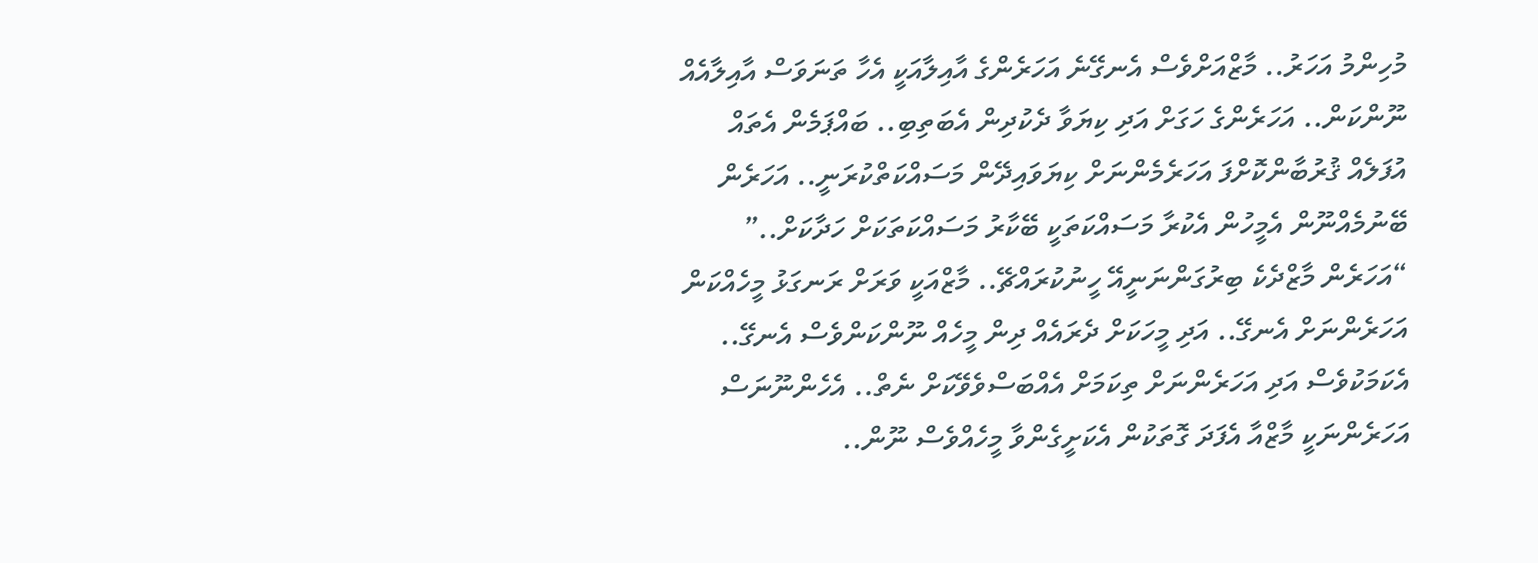މުހިންމު އަހަރު.. މާޒްއަށްވެސް އެނގޭނެ އަހަރެންގެ އާއިލާއަކީ އެހާ ތަނަވަސް އާއިލާއެއް ނޫންކަން.. އަހަރެންގެ ހަގަށް އަދި ކިޔަވާ ދެކުދިން އެބަތިބި.. ބައްޕަމެން އެތައް އުފަލެއް ޤުރުބާންކޮށްފަ އަހަރެމެންނަށް ކިޔަވައިދޭން މަސައްކަތްކުރަނީ.. އަހަރެން ބޭނުމެއްނޫން އެމީހުން އެކުރާ މަސައްކަތަކީ ބޭކާރު މަސައްކަތަކަށް ހަދާކަށް..”
“އަހަރެން މާޒްދެކެ ބިރުގަންނަނީއޭ ހީނުކުރައްޗޭ.. މާޒްއަކީ ވަރަށް ރަނގަޅު މީހެއްކަން އަހަރެންނަށް އެނގޭ.. އަދި މީހަކަށް ދެރައެއް ދިން މީހެއް ނޫންކަންވެސް އެނގޭ.. އެކަމަކުވެސް އަދި އަހަރެންނަށް ތިކަމަށް އެއްބަސްވެވޭކަށް ނެތް.. އެހެންނޫނަސް އަހަރެންނަކީ މާޒްއާ އެފަދަ ގޮތަކުން އެކަށީގެންވާ މީހެއްވެސް ނޫން..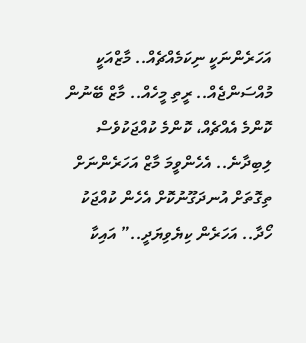އަހަރެންނަކީ ނިކަމެއްޗެއް.. މާޒްއަކީ މުއްސަންޖެއް.. ރީތި މީހެއް.. މާޒް ބޭނުން ކޮންމެ އެއްޗެއް، ކޮންމެ ކުއްޖަކުވެސް ލިބިދާނެ.. އެހެންވީމަ މާޒް އަހަރެންނަށް ތިގޮތަށް އުނދަގޫނުކޮށް އެހެން ކުއްޖަކު ހޯދާ.. އަހަރެން ކިޔެވިޔަދީ..” އައިކާ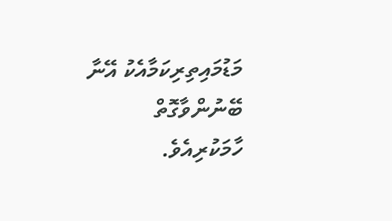މަޑުމައިތިރިކަމާއެކު އޭނާ ބޭނުންވާގޮތް ހާމަކުރިއެވެ.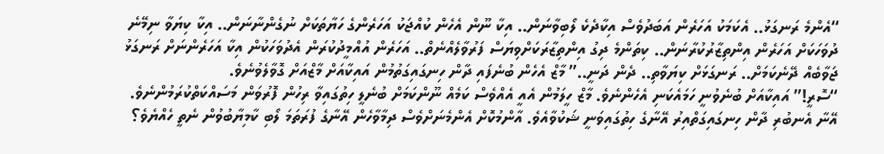“އެންމެ ރަނގަޅު.. އެކަމަކު އަހަރެން އަބަދުވެސް އިކާދެކެ ލޯބިވާނަން.. އިކާ ނޫން އެހެން ކުއްޖަކު އަހަރެންގެ ހަޔާތަކަށް ނުގެންނާނަން.. އިކާ ކިޔަވާ ނިމޭނެ ދުވަހަކަށް އަހަރެން އިންތިޒާރުކުރާނަން.. ކިތަންމެ ދިގު އިންތިޒާރަކަށްވިޔަސް ފަރުވާލެއްނެތް.. އަހަރެން އުއްމީދުކުރަން އެދުވަހަކުން އިކާ އަހަރެންނަށް ރަނގަޅު ޖަވާބެއް ދޭނެކަމަށް.. ރަނގަޅަށް ކިޔަވާތި.. ދެން ދަނީ..” މާޒް އެހެން ބުނެފައި ދާން ހިނގައިގަތުމުން އައިކާއަށް މާޒްއަށް ގޮވާލެވުނެވެ.
“ސޮރީ!” އައިކާއަށް ބުނެވުނީ ހަމައެކަނި އެހެންނެވެ. މާޒް ހީލަމުން އެއީ އެއްވެސް ކަމެއް ނޫންކަމަށް ބުނެލީ ހިތުގައިވާ ރިހުން ފޮރުވަން މަސައްކަތްކުރަމުންނެވެ. އޭނާ އެނބުރި ދާން ހިނގައިގަތްއިރު އޭނާގެ ހިތުގައިވަނީ ޝަކުވާއެވެ. އާންމުކޮށް އެންމެނަށްވެސް ދިމާވާހެން އޭނާގެ ފުރަތަމަ ލޯބި ކާމިޔާބުވުން ނެތީ ހެއްޔެވެ؟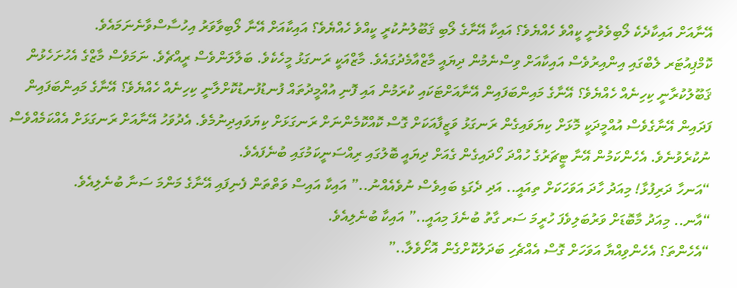އޭނާއަށް އައިކާދެކެ ލޯބިވެވުނީ ކީއްވެ ހެއްޔެވެ؟ އައިކާ އޭނާގެ ލޯބި ޤަބޫލުނުކުރީ ކީއްވެ ހެއްޔެވެ؟ އައިކާއަށް އޭނާ ލޯބިވާވަރު އިހުސާސްވާނެނަމައެވެ.
ކޮމްޕިއުޓަރ ލެބްގައި އިންއިރުވެސް އައިކާއަށް ވިސްނެމުން ދިޔައީ މާޒްއާމެދުގައެވެ. މާޒްއަކީ ރަނގަޅު މީހެކެވެ. ބަލާލަންވެސް ރީއްޗެވެ. ނަމަވެސް މާޒްގެ އެހުށަހެޅުން ޤަބޫލުކުރާނީ ކިހިނެއް ހެއްޔެވެ؟ އޭނާގެ މައިންބަފައިން އޭނާއަށްޓަކައި ކުރަމުން އައި ފޮނި އުއްމީދުތައް ފުނޑުފުނޑުކޮށްލާނީ ކިހިނެއް ހެއްޔެވެ؟ އޭނާގެ މައިންބަފައިން ފަދައިން އޭނާގެވެސް އުއްމީދަކީ މޮޅަށް ކިޔަވައިގެން ރަނގަޅު ވަޒީފާއަކަށް ގޮސް ކޮއްކޮމެންނަށް ރަނގަޅަށް ކިޔަވައިދިނުމެވެ. އެދުވަހު އޭނާއަށް ރަނގަޅަށް އެއްކަމެއްވެސް ނުކުރެވުނެވެ. އެހެންކަމުން އޭނާ ޓީޗަރުގެ ހުއްދަ ހޯދައިގެން ގެއަށް ދިޔައީ ބޮލުގައި ރިއްސަނީކަމުގައި ބުނެފައެވެ.
“އަނހާ ދަރިފުޅާ! މިއަދު ހާދަ އަވަހަކަށް ތިއައީ.. އަދި ދެގަޑި ބައިވެސް ނުވެއެއްނު..” އައިކާ އައިސް ވަތްތަން ފެނިފައި އޭނާގެ މަންމަ ސަނާ ބުނެލިއެވެ.
“އާނ.. މިއަދު މާބޮޑަށް ވަރުބަލިވެފަ ހުރީމަ ސަރ ގާތު ބުނެފަ މިއައީ..” އައިކާ ބުނެލިއެވެ.
“އެހެންތަ؟ އެހެންވިއްޔާ އަވަހަށް ގޮސް އެއްޗެހި ބަދަލުކޮށްގެން އޮށޯވެލާ..”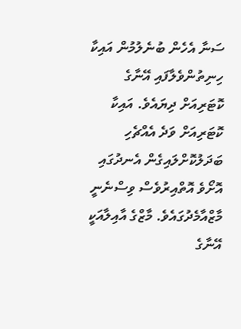ސަނާ އެހެން ބުނެލުމުން އައިކާ ހިނިތުންވެލާފައި އޭނާގެ ކޮޓަރިއަށް ދިޔައެވެ. އައިކާ ކޮޓަރިއަށް ވަދެ އެއްޗެހި ބަދަލުކޮށްލައިގެން އެނދުގައި އޮށޯވެ އޮތްއިރުވެސް ވިސްނެނީ މާޒްއާމެދުގައެވެ. މާޒްގެ އާއިލާއަކީ އޭނާގެ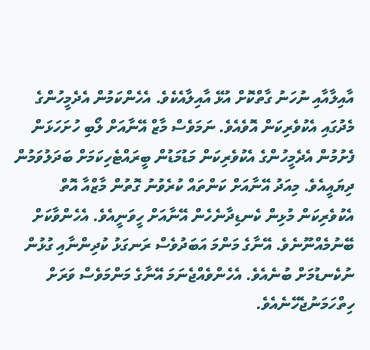އާއިލާއާއި ނުހަނު ގާތްކޮށް އުޅޭ އާއިލާއެކެވެ. އެހެންކަމުން އެދެމީހުންގެ މެދުގައި އެކުވެރިކަން އޮވެއެވެ. ނަމަވެސް މާޒް އޭނާއަށް ލޯބި ހުށަހަޅަން ފެށުމުން އެދެމީހުންގެ އެކުވެރިކަން މަޑުމަޑުން ބީރައްޓެހިކަމަށް ބަދަލުވަމުން ދިޔައީއެވެ. މިއަދު އޭނާއަށް ކަންތައް ކުރެވުނު ގޮތުން މާޒްއާ އޮތް އެކުވެރިކަން މުޅިން ކެނޑިދާނެހެން އޭނާއަށް ހީވަނީއެވެ. އެހެންވާކަށް ބޭނުމެއްނޫނެވެ. އޭނާގެ މަންމަ އަބަދުވެސް ރަނގަޅު ކުދިންނާއި ގުޅުން ނުކެނޑުމަށް ބުނެއެވެ. އެހެންވެއްޖެނަމަ އޭނާގެ މަންމަވެސް ވަރަށް ހިތްހަމަނުޖެހޭނެއެވެ.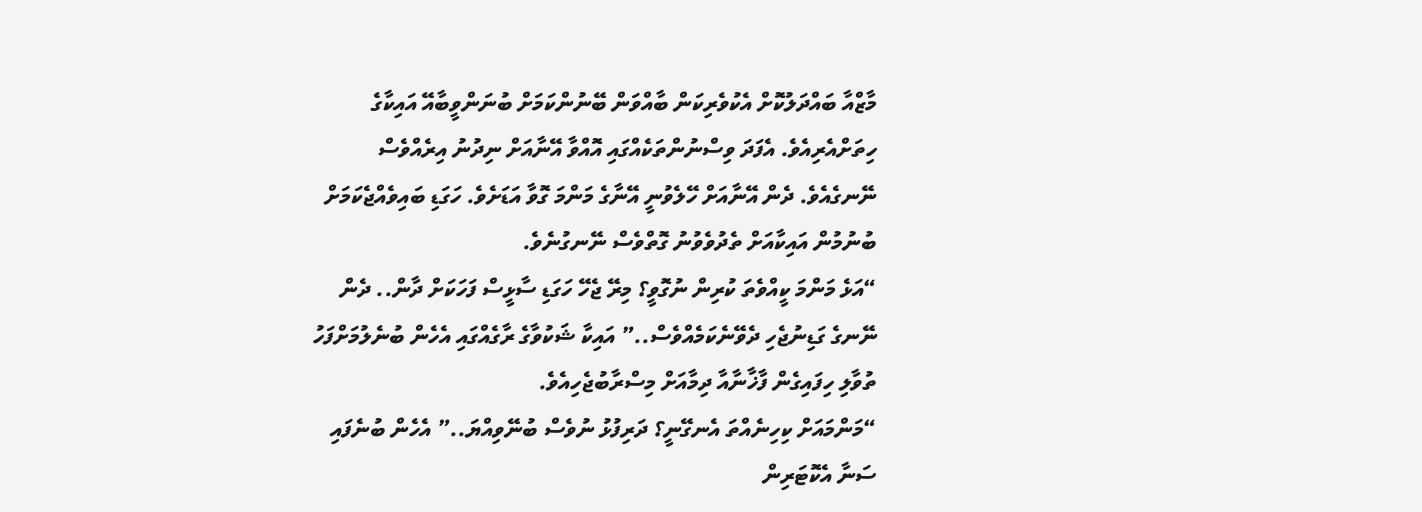މާޒްއާ ބައްދަލުކޮށް އެކުވެރިކަން ބާއްވަން ބޭނުންކަމަށް ބުނަންވީބާއޭ އައިކާގެ ހިތަށްއެރިއެވެ. އެފަދަ ވިސްނުންތަކެއްގައި އޮއްވާ އޭނާއަށް ނިދުނު އިރެއްވެސް ނޭނގެއެވެ. ދެން އޭނާއަށް ހޭލެވުނީ އޭނާގެ މަންމަ ގޮވާ އަޑަށެވެ. ހަގަޑި ބައިވެއްޖެކަމަށް ބުނުމުން އައިކާއަށް ތެދުވެވުނު ގޮތްވެސް ނޭނގުނެވެ.
“އަޅެ މަންމަ ކީއްވެތަ ކުރިން ނުގޮވީ؟ މިރޭ ޖެހޭ ހަގަޑި ސާޅީސް ފަހަކަށް ދާން.. ދެން ނޭނގެ ގަޑިނުޖެހި ދެވޭނެކަމެއްވެސް..” އައިކާ ޝަކުވާގެ ރާގެއްގައި އެހެން ބުނެލުމަށްފަހު ތުވާލި ހިފައިގެން ފާޚާނާއާ ދިމާއަށް މިސްރާބުޖެހިއެވެ.
“މަންމައަށް ކިހިނެއްތަ އެނގޭނީ؟ ދަރިފުޅު ނުވެސް ބުނޭވިއްޔަ..” އެހެން ބުނެފައި ސަނާ އެކޮޓަރިން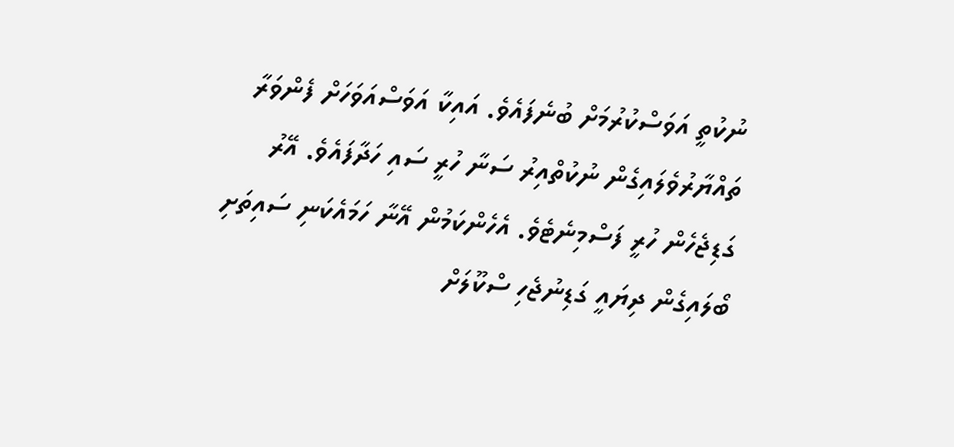ނުކުތީ އަވަސްކުރުމަށް ބުނެފައެވެ. އައިކާ އަވަސްއަވަހަށް ފެންވަރާ ތައްޔާރުވެލައިގެން ނުކުތްއިރު ސަނާ ހުރީ ސައި ހަދާފައެވެ. އޭރު ގަޑިޖެހެން ހުރީ ފަސްމިނެޓެވެ. އެހެންކަމުން އޭނާ ހަމައެކަނި ސައިތަށި ބޯލައިގެން ދިޔައީ ގަޑިނުޖެހި ސްކޫލަށް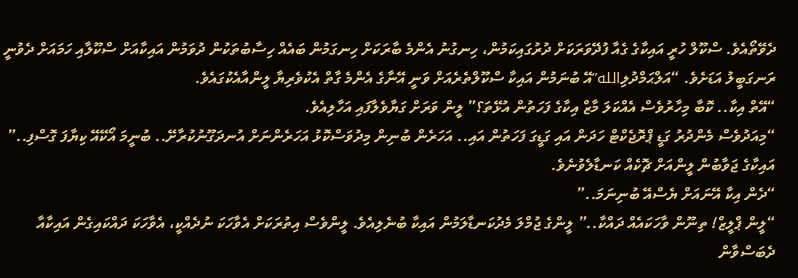ދެވޭތޯއެވެ. ސްކޫލް ހުރީ އައިކާގެ ގެއާ ފުދޭވަރަކަށް ދުރުގައިކަމުން، ހިނގުނު އެންމެ ބާރަކަށް ހިނގަމުން ބައެއް ހިސާބުތަކުން ދުވަމުން އައިކާއަށް ސްކޫލާއި ހަމައަށް ދެވުނީ ރަނގަބީލު އަޑަށެވެ. “އަލްޙަމްދުލިالله”އޭ ބުނަމުން އައިކާ ސްކޫލްތެރެއަށް ވަނީ އޭނާގެ އެންމެ ގާތް އެކުވެރިޔާ ލީންއާއެކުގައެވެ.
“އޭތް އިކާ.. ކޮބާ މިހާރުވެސް އެއްކަލަ މާޒް އިކާގެ ފަހަތުން އުޅޭތަ؟” ލީން ވަރަށް ގަޔާވެލާފައި އަހާލިއެވެ.
“މިއަދުވެސް މެންދުރު ގަޑީ ޕްރޮޖެކްޓް ހަދަން އައި ގަޑީގަ ފަހަތުން އައި.. އަހަރެން ބުނިން މިދުވަސްކޮޅު އަހަރެންނަށް އުނދަގޫނުކުރާށޭ.. ބުނީމަ އޯކޭއޭ ކިޔާފަ ގޮސްފި..” އައިކާގެ ޖަވާބުން ލީންއަށް ޗޮކެއް ކަނޑާލެވުނެވެ.
“ދެން އިކާ އޭނައަށް ޔެސްއޭ ބުނިނަމަ..”
“ލީން ޕްލީޒް! ތިނޫން ވާހަކައެއް ދައްކާ..” ލީންގެ ޖުމްލަ މެދުކަނޑާލަމުން އައިކާ ބުނެލިއެވެ. ލީންވެސް އިތުރަކަށް އެވާހަކަ ނުދެއްކީ، އެވާހަކަ ދައްކައިގެން އައިކާއާ ދެބަސްވާން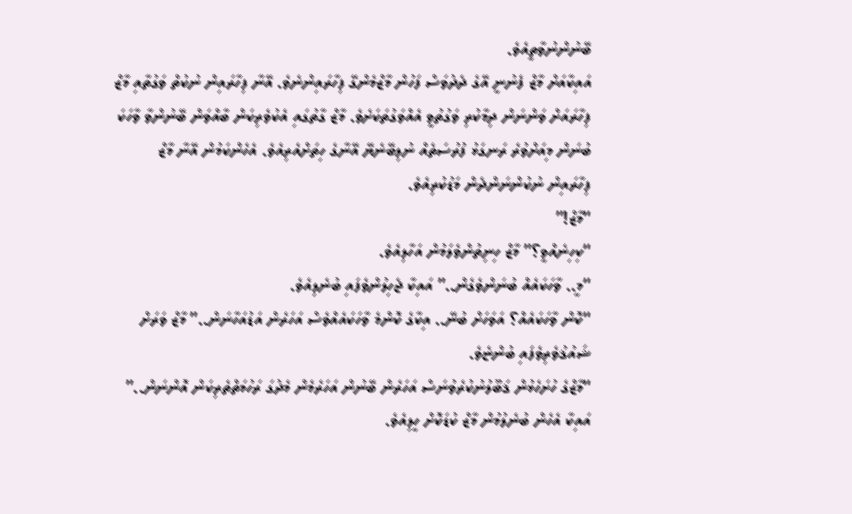ބޭނުންނުވާތީއެވެ.
އައިކާއަށް މާޒް ފެނުނީ އޭގެ ދެދުވަސް ފަހުން މާޒްމެންގޭ ފިހާރައިންނެވެ. އޭނާ ފިހާރައިން ނުކުތް ވަގުތާއި މާޒް ފިހާރައަށް ވަންނަން ދިމާކުރި ވަގުތުވީ އެއްވަގުތަކަށެވެ. މާޒް ގާތުގައި އެކުވެރިކަން ބާއްވަން ބޭނުންވާ ވާހަކަ ބުނަން މިއަށްވުރެ ރަނގަޅު ފުރުސަތެއް ނުލިބޭނެޔޭ އޭނާގެ ހިތަށްއެރިއެވެ. އެހެންކަމުން އޭނާ މާޒް ފިހާރައިން ނުކުންނަންދެން މަޑުކުރިއެވެ.
“މާޒް!”
“ކިހިނެއްވީ؟” މާޒް ހިނިތުންވެލަމުން އަހާލިއެވެ.
“މީ.. ވާހަކައެއް ބުނަންވެގެން..” އައިކާ ޖެހިލުންވެފައި ބުނެލިއެވެ.
“ކޮން ވާހަކައެއް؟ އަވަހަށް ބުނޭ.. އިކާގެ ކޮންމެ ވާހަކައެއްވެސް އަހަރެން އަޑުއަހާނަން..” މާޒް ވަރަށް ޝައުޤުވެރިވެފައި ބުންޏެވެ.
“މާޒްގެ ހުށަހެޅުން ޤަބޫލުނުކުރެވުނަސް އަހަރެން ބޭނުން އަހަރެމެން މެދުގަ ރަހުމަތްތެރިކަން އޮންނަން..” އައިކާ އެހެން ބުނެލުމުން މާޒް ކުޑަކޮށް ހީލިއެވެ.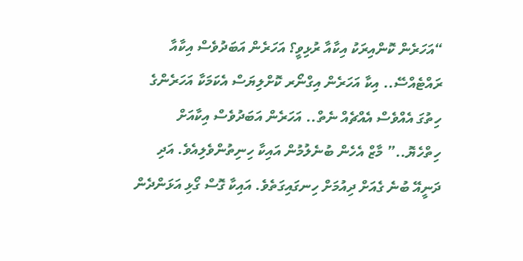“އަހަރެން ކޮންއިރަކު އިކާއާ ރުޅިވީ؟ އަހަރެން އަބަދުވެސް އިކާއާ ރައްޓެއްސޭ.. އިކާ އަހަރެން އިގްނޯރ ކޮށްލިޔަސް އެކަމަކާ އަހަރެންގެ ހިތުގަ އެއްވެސް އެއްޗެއް ނެތް.. އަހަރެން އަބަދުވެސް އިކާއަށް ހިތްހެޔޮ..” މާޒް އެހެން ބުނެލުމުން އައިކާ ހިނިތުންވެލިއެވެ. އަދި ދަނީއޭ ބުނެ ގެއަށް ދިއުމަށް ހިނގައިގަތެވެ. އައިކާ ގޮސް ގޯޅި އަޅަންދެން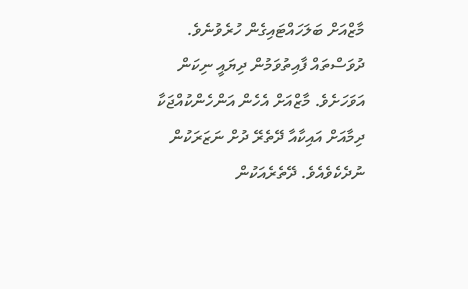މާޒްއަށް ބަލަހައްޓައިގެން ހުރެވުނެވެ.
ދުވަސްތައް ފާއިތުވަމުން ދިޔައީ ނިކަން އަވަހަށެވެ. މާޒްއަށް އެހެން އަންހެންކުއްޖަކާ ދިމާއަށް އައިކާއާ ދޭތެރޭ ދުށް ނަޒަރަކުން ނުދެކެވެއެވެ. ދޭތެރެއަކުން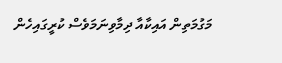މަގުމަތިން އައިކާއާ ދިމާވިނަމަވެސް ކުރީގައިހެން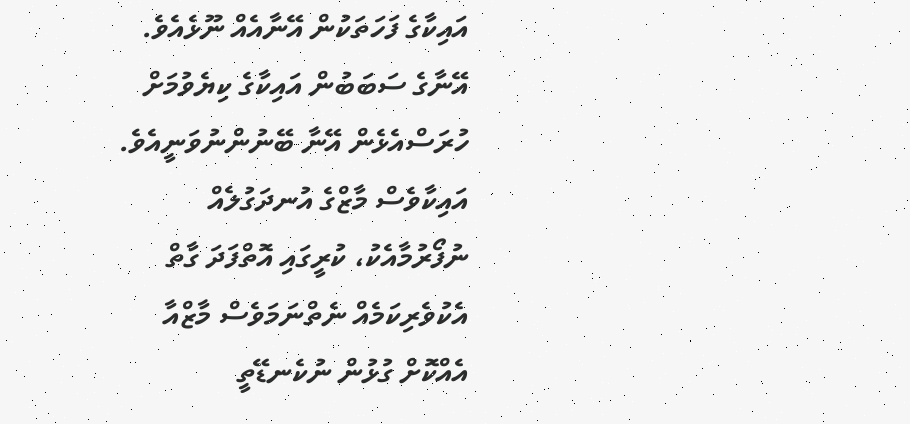އައިކާގެ ފަހަތަކުން އޭނާއެއް ނޫޅެއެވެ. އޭނާގެ ސަބަބުން އައިކާގެ ކިޔެވުމަށް ހުރަސްއެޅެން އޭނާ ބޭނުންނުވަނީއެވެ. އައިކާވެސް މާޒްގެ އުނދަގުލެއް ނުފޯރުމާއެކު، ކުރީގައި އޮތްފަދަ ގާތް އެކުވެރިކަމެއް ނެތްނަމަވެސް މާޒްއާ އެއްކޮށް ގުޅުން ނުކެނޑޭތީ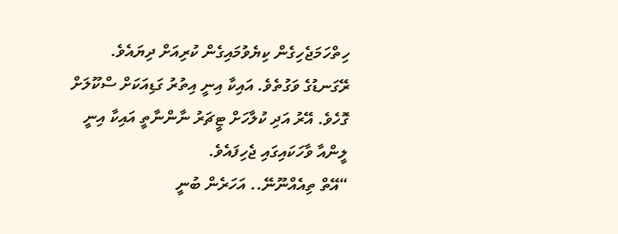ހިތްހަމަޖެހިގެން ކިޔެވުމައިގެން ކުރިއަށް ދިޔައެވެ.
ރޭގަނޑުގެ ވަގުތެވެ. އައިކާ އިނީ އިތުރު ގަޑިއަކަށް ސްކޫލަށް ގޮހެވެ. އޭރު އަދި ކުލާހަށް ޓީޗަރު ނާންނާތީ އައިކާ އިނީ ލީންއާ ވާހަކައިގައި ޖެހިފައެވެ.
“އޭތް ތިއެއްނޫނޭ.. އަހަރެން ބުނީ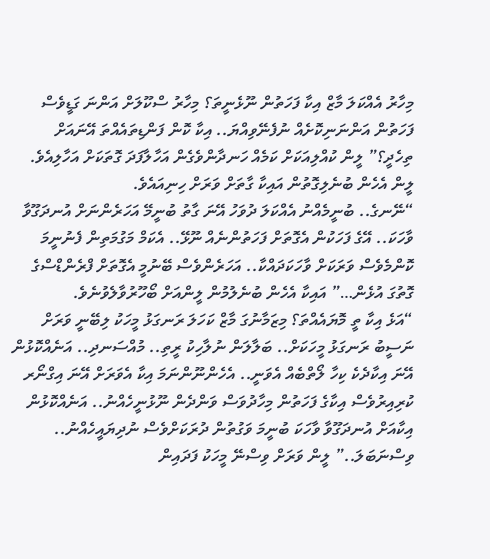މިހާރު އެއްކަލަ މާޒް އިކާ ފަހަތުން ނޫޅެނީތަ؟ މިހާރު ސްކޫލަށް އަންނަ ގަޑީވެސް ފަހަތުން އަންނަނިކޮށެއް ނުފެނޭވިއްޔަ.. އިކާ ކޮން ފަންޑިތައެއްތަ އޭނައަށް ތިހެދީ؟” ލީން ކުއްލިއަކަށް ކަމެއް ހަނދާންވެގެން އަހާލާފަދަ ގޮތަކަށް އަހާލިއެވެ. ލީން އެހެން ބުނެލިގޮތުން އައިކާ ގާތަށް ވަރަށް ހިނިއައެވެ.
“ނޭނގެ.. ބުނީމެއްނު އެއްކަލަ ދުވަހު އޭނަ ގާތު ބުނީމޭ އަހަރެންނަށް އުނދަގޫވާ ވާހަކަ.. އޭގެ ފަހަކުން އެގޮތަށް ފަހަތުންނެއް ނޫޅޭ.. އެކަމް މަގުމަތިން ފެނުނީމަ ކޮންމެވެސް ވަރަކަށް ވާހަކަދައްކާ.. އަހަރެންވެސް ބޭނުމީ އެގޮތަށް ފްރެންޑްސްގެ ގޮތުގަ އުޅެން…” އައިކާ އެހެން ބުނެލުމުން ލީންއަށް ބޯހޫރުވާލެވުނެވެ.
“އަޅެ އިކާ ތީ މޮޔައެއްތަ؟ މިޒަމާނުގަ މާޒް ކަހަލަ ރަނގަޅު މީހަކު ލިބޭނީ ވަރަށް ނަސީބު ރަނގަޅު މީހަކަށް.. ބަލާލަން ނުލާހިކު ރީތި.. މުއްސަނދި.. އަނެއްކޮޅުން އޭނަ އިކާދެކެ ކިހާ ލޯތްބެއް އެވަނީ.. އެހެންނޫންނަމަ އިކާ އެވަރަށް އޭނަ އިގްނޯރ ކުރިއިރުވެސް އިކާގެ ފަހަތުން މިހާދުވަސް ވަންދެން ނޫޅުނީހެއްނު.. އަނެއްކޮޅުން އިކާއަށް އުނދަގޫވާ ވާހަކަ ބުނީމަ ވަގުތުން ދުރަކަށްވެސް ނުދިޔައީހެއްނު.. ވިސްނަބަލަ..” ލީން ވަރަށް ވިސްނޭ މީހަކު ފަދައިން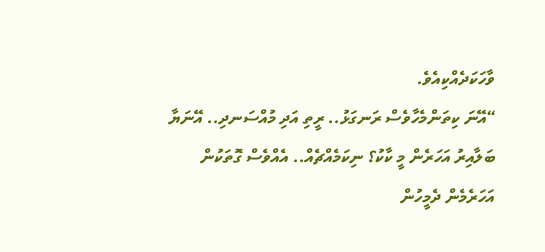ވާހަކަދެއްކިއެވެ.
“އޭނަ ކިތަންމެހާވެސް ރަނގަޅު.. ރީތި އަދި މުއްސަނދި.. އޭނަޔާ ބަލާއިރު އަހަރެން މީ ކާކު؟ ނިކަމެއްޗެއް.. އެއްވެސް ގޮތަކުން އަހަރެމެން ދެމީހުން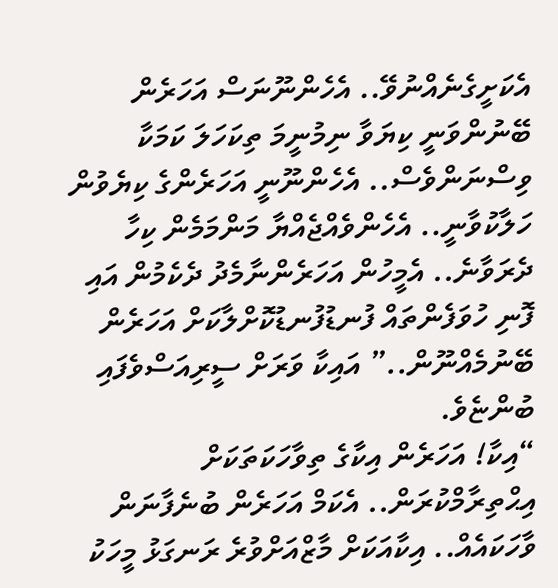އެކަށީގެނެއްނުވޭ.. އެހެންނޫނަސް އަހަރެން ބޭނުންވަނީ ކިޔަވާ ނިމުނީމަ ތިކަހަލަ ކަމަކާ ވިސްނަންވެސް.. އެހެންނޫނީ އަހަރެންގެ ކިޔެވުން ހަލާކުވާނީ.. އެހެންވެއްޖެއްޔާ މަންމަމެން ކިހާ ދެރަވާނެ.. އެމީހުން އަހަރެންނާމެދު ދެކެމުން އައި ފޮނި ހުވަފެންތައް ފުނޑުފުނޑުކޮށްލާކަށް އަހަރެން ބޭނުމެއްނޫން..” އައިކާ ވަރަށް ސީރިއަސްވެފައި ބުންޏެވެ.
“އިކާ! އަހަރެން އިކާގެ ތިވާހަކަތަކަށް އިޙްތިރާމްކުރަން.. އެކަމް އަހަރެން ބުނެފާނަން ވާހަކައެއް.. އިކާއަކަށް މާޒްއަށްވުރެ ރަނގަޅު މީހަކު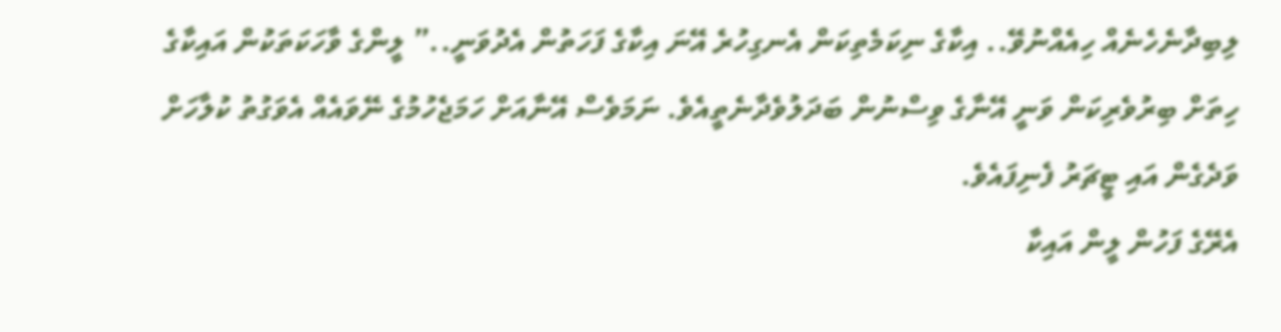ލިބިދާނެހެނެއް ހިއެއްނުވޭ.. އިކާގެ ނިކަމެތިކަން އެނގިހުރެ އޭނަ އިކާގެ ފަހަތުން އެދުވަނީ..” ލީންގެ ވާހަކަތަކުން އައިކާގެ ހިތަށް ބިރުވެރިކަން ވަނީ އޭނާގެ ވިސްނުން ބަދަލުވެދާނެތީއެވެ. ނަމަވެސް އޭނާއަށް ހަމަޖެހުމުގެ ނޭވައެއް އެވަގުތު ކުލާހަށް ވަދެގެން އައި ޓީޗަރު ފެނިފައެވެ.
އެރޭގެ ފަހުން ލީން އައިކާ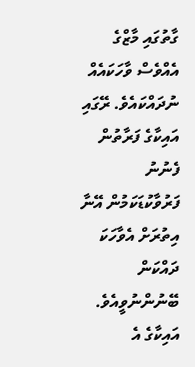ގާތުގައި މާޒްގެ އެއްވެސް ވާހަކައެއް ނުދައްކައެވެ. ރޭގައި އައިކާގެ ފަރާތުން ފެނުނު ފަރުވާކުޑަކަމުން އޭނާ އިތުރަށް އެވާހަކަ ދައްކަން ބޭނުންނުވީއެވެ. އައިކާގެ އެ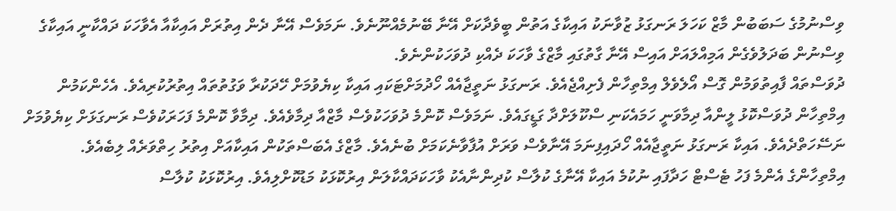ވިސްނުމުގެ ސަބަބުން މާޒް ކަހަލަ ރަނގަޅު ޒުވާނަކު އައިކާގެ އަތުން ބީވެދާކަށް އޭނާ ބޭނުމެއްނޫނެވެ. ނަމަވެސް އޭނާ ދެން އިތުރަށް އައިކާއާ އެވާހަކަ ދައްކާނީ އައިކާގެ ވިސްނުން ބަދަލުވެގެން އަމިއްލައަށް އައިސް އޭނާ ގާތުގައި މާޒްގެ ވާހަކަ ދެއްކި ދުވަހަކުންނެވެ.
ދުވަސްތައް ފާއިތުވަމުން ގޮސް އޯލެވެލް އިމްތިހާން ފެށިއްޖެއެވެ. ރަނގަޅު ނަތީޖާއެއް ހޯދުމަށްޓަކައި އައިކާ ކިޔެވުމަށް ހޭދަކުރާ ވަގުތުތައް އިތުރުކުރިއެވެ. އެހެންކަމުން އިމްތިހާން ދުވަސްކޮޅު ލީންއާ ދިމާވަނީ ހަމައެކަނި ސްކޫލަށްދާ ގަޑީގައެވެ. ނަމަވެސް ކޮންމެ ދުވަހަކުވެސް މާޒްއާ ދިމާވެއެވެ. ދިމާވާ ކޮންމެ ފަހަރަކުވެސް ރަނގަޅަށް ކިޔެވުމަށް ނަސޭހަތްދެއެވެ. އައިކާ ރަނގަޅު ނަތީޖާއެއް ހޯދައިފިނަމަ އޭނާވެސް ވަރަށް އުފާވާނެކަމަށް ބުނެއެވެ. މާޒްގެ އެބަސްތަކުން އައިކާއަށް އިތުރު ހިތްވަރެއް ލިބެއެވެ.
އިމްތިހާންގެ އެންމެ ފަހު ޓެސްޓް ހަދާފައި ނުކުމެ އައިކާ އޭނާގެ ކުލާސް ކުދިންނާއެކު ވާހަކަދައްކާލަން އިރުކޮޅަކު މަޑުކޮށްލިއެވެ. އިރުކޮޅަކު ކުލާސް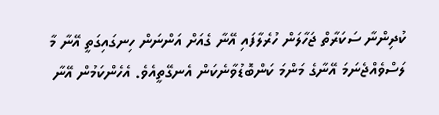ކުދިންނާ ސަކަރާތް ޖަހާލަން ހުރެލާފައި އޭނާ ގެއަށް އަންނަން ހިނގައިގަތީ އޭނާ މާ ލަސްވެއްޖެނަމަ އޭނާގެ މަންމަ ކަންބޮޑުވާނެކަން އެނގޭތީއެވެ. އެހެންކަމުން އޭނާ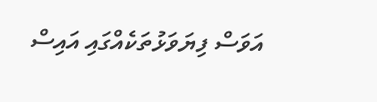އަވަސް ފިޔަވަޅުތަކެއްގައި އައިސް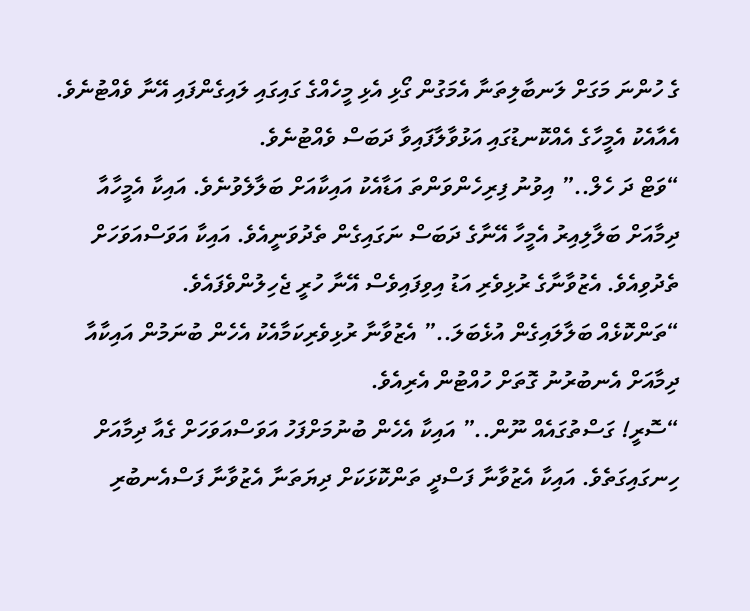ގެ ހުންނަ މަގަށް ލަނބާލިތަނާ އެމަގުން ގޯޅި އެޅި މީހެއްގެ ގައިގައި ލައިގެންފައި އޭނާ ވެއްޓުނެވެ. އެއާއެކު އެމީހާގެ އެއްކޮނޑުގައި އަޅުވާލާފައިވާ ދަބަސް ވެއްޓުނެވެ.
“ވަޓް ދަ ހެލް..” އިވުނު ފިރިހެންވަންތަ އަޑާއެކު އައިކާއަށް ބަލާލެވުނެވެ. އައިކާ އެމީހާއާ ދިމާއަށް ބަލާލިއިރު އެމީހާ އޭނާގެ ދަބަސް ނަގައިގެން ތެދުވަނީއެވެ. އައިކާ އަވަސްއަވަހަށް ތެދުވިއެވެ. އެޒުވާނާގެ ރުޅިވެރި އަޑު އިވިފައިވެސް އޭނާ ހުރީ ޖެހިލުންވެފައެވެ.
“ތަންކޮޅެއް ބަލާލައިގެން އުޅެބަލަ..” އެޒުވާނާ ރުޅިވެރިކަމާއެކު އެހެން ބުނަމުން އައިކާއާ ދިމާއަށް އެނބުރުނު ގޮތަށް ހުއްޓުން އެރިއެވެ.
“ސޮރީ! ގަސްތުގައެއް ނޫން..” އައިކާ އެހެން ބުނުމަށްފަހު އަވަސްއަވަހަށް ގެއާ ދިމާއަށް ހިނގައިގަތެވެ. އައިކާ އެޒުވާނާ ފަސްދީ ތަންކޮޅަކަށް ދިޔަތަނާ އެޒުވާނާ ފަސްއެނބުރި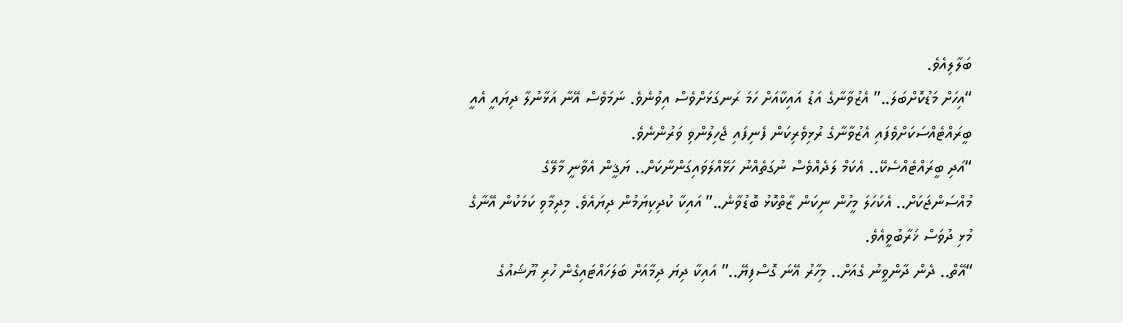ބަލާލިއެވެ.
“އިހަށް މަޑުކޮށްބަލަ..” އެޒުވާނާގެ އަޑު އައިކާއަށް ހަމަ ރަނގަޅަށްވެސް އިވުނެވެ. ނަމަވެސް އޭނާ އަޅާނުލާ ދިޔައީ އެއީ ބީރައްޓެއްސަކަށްވެފައި އެޒުވާނާގެ ރުޅިވެރިކަން ފެނިފައި ޖެހިލުންވި ވަރުންނެވެ.
“އަދި ބީރައްޓެއްސެކޭ.. އެކަމް ލަދެއްވެސް ނުގަތެއްނު ހަޅޭއްލަވައިގަންނާކަށް.. ޔަޤީން އެވާނީ މާލޭގެ މުއްސަންޖަކަށް.. އެކަހަލަ މީހުން ނިކަން ޒާތްކޮޅު ބޮޑުވާނެ..” އައިކާ ކުދިކިޔަމުން ދިޔައެވެ. މިދިމާވި ކަމަކުން އޭނާގެ މުޅި ދުވަސް ޚަރާބުވީއެވެ.
“އޭތް.. ދެން ދާންވީނު ގެއަށް.. މިހާރު އޭނަ ގޮސްފިޔޭ..” އައިކާ ދިޔަ ދިމާއަށް ބަލަހައްޓައިގެން ހުރި ޔޫޝައުގެ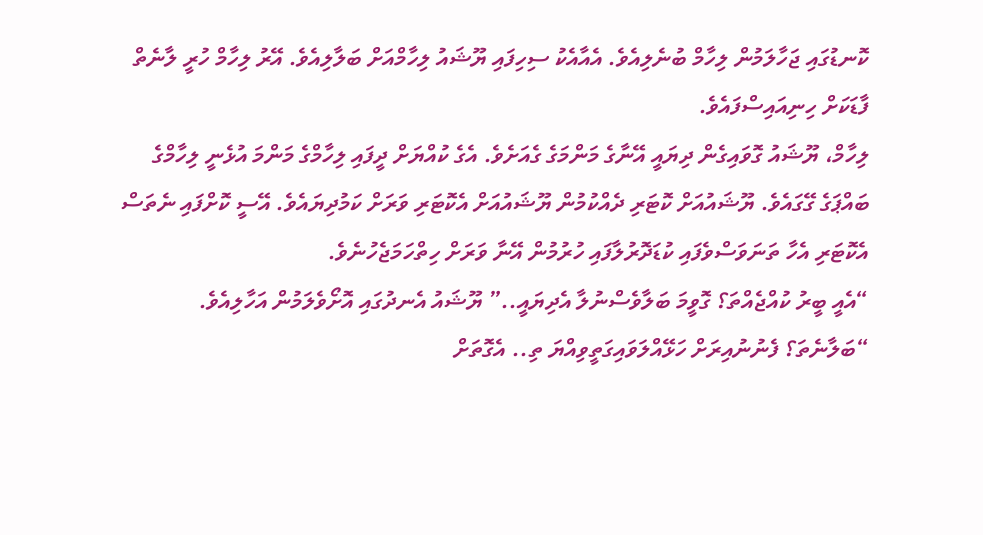ކޮނޑުގައި ޖަހާލަމުން ލިހާމް ބުނެލިއެވެ. އެއާއެކު ސިހިފައި ޔޫޝައު ލިހާމްއަށް ބަލާލިއެވެ. އޭރު ލިހާމް ހުރީ ލާނެތް ފާޑަކަށް ހިނިއައިސްފައެވެ.
ލިހާމް، ޔޫޝައު ގޮވައިގެން ދިޔައީ އޭނާގެ މަންމަގެ ގެއަށެވެ. އެގެ ކުއްޔަށް ދީފައި ލިހާމްގެ މަންމަ އުޅެނީ ލިހާމްގެ ބައްޕަގެ ގޭގައެވެ. ޔޫޝައުއަށް ކޮޓަރި ދެއްކުމުން ޔޫޝައުއަށް އެކޮޓަރި ވަރަށް ކަމުދިޔައެވެ. އޭސީ ކޮށްފައި ނެތަސް އެކޮޓަރި އެހާ ތަނަވަސްވެފައި ކުޑަދޮރުލާފައި ހުރުމުން އޭނާ ވަރަށް ހިތްހަމަޖެހުނެވެ.
“އެއީ ބީރު ކުއްޖެއްތަ؟ ގޮވީމަ ބަލާވެސްނުލާ އެދިޔައީ..” ޔޫޝައު އެނދުގައި އޮށޯވެލަމުން އަހާލިއެވެ.
“ބަލާނެތަ؟ ފެނުނުއިރަށް ހަޅޭއްލަވައިގަތީވިއްޔަ ތި.. އެގޮތަށް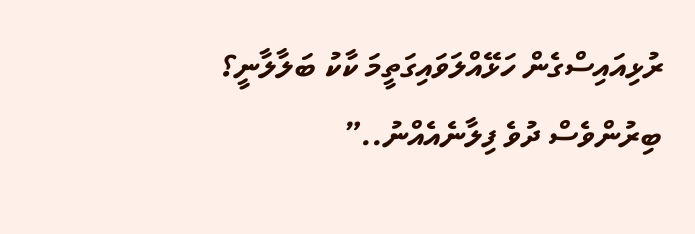ރުޅިއައިސްގެން ހަޅޭއްލަވައިގަތީމަ ކާކު ބަލާލާނީ؟ ބިރުންވެސް ދުވެ ފިލާނެއެއްނު..”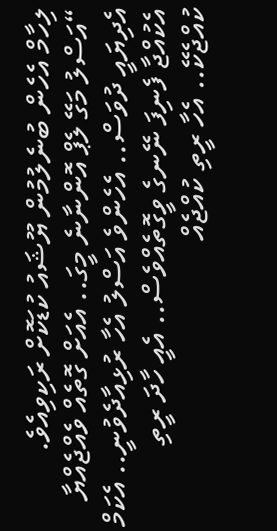ލިހާމް އެހެން ބުނެލުމުން ޔޫޝައު ކުޑަކޮށް ރަކިވިއެވެ.
“އަސްލު މަގޭ ލެޕް އޮންނާނެ މީގަ.. އެއަށް ގޮތެއް ވެއްޖެއްޔާ އެދިޔައީ ދުވަސް.. އެހެންވެ އަސްލު އެހާ ރުޅިއާދެވުނީ.. އެކަމް އެކުއްޖާ ފެނިފަ ނޭނގެ ވީގޮތެއްވެސް.. އެއީ ހާދަ ރީތި ކުއްޖެކޭ.. އެހާ ރީތި ކުއްޖެއް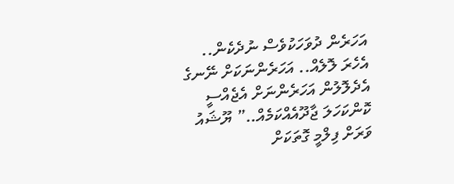އަހަރެން ދުވަހަކުވެސް ނުދެކެން.. އެހެރަ ލޮލެއް.. އަހަރެންނަކަށް ނޭނގެ އެދެލޮލުން އަހަރެންނަށް އެޖެއްސީ ކޮންކަހަލަ ޖާދޫއެއްކަމެއް..” ޔޫޝައު ވަރަށް ފިލްމީ ގޮތަކަށް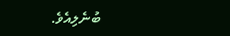ބުނެލިއެވެ.